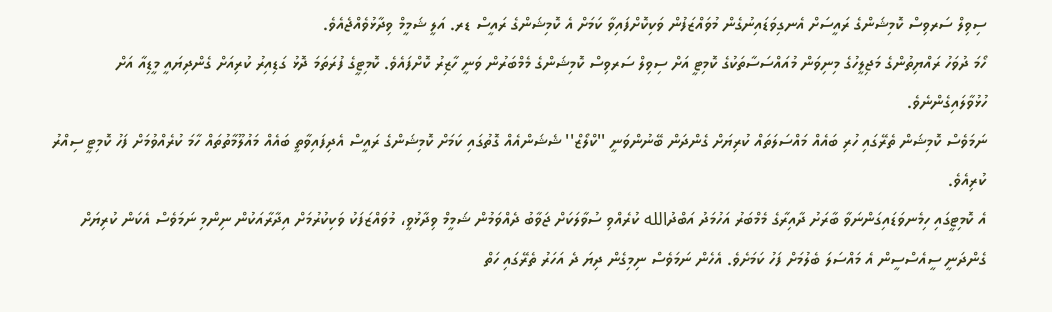ސިވިލް ސަރވިސް ކޮމިޝަންގެ ރައީސަށް އެނގިވަޑައިނުގެން މުވައްޒަފުން ވަކިކޮށްފައިވާ ކަމަށް އެ ކޮމިޝަންގެ ރައީސް ޑރ. އަލީ ޝަމީމް ވިދާޅުވެއްޖެއެވެ.
ހޯމަ ދުވަހު ރައްޔިތުންގެ މަޖިލީހުގެ މިނިވަން މުއައްސަސާތަކުގެ ކޮމިޓީ އަށް ސިވިލް ސަރވިސް ކޮމިޝަންގެ މެމްބަރުން ވަނީ ހާޒިރު ކޮށްފައެވެ. ކޮމިޓީގެ ފުރަތަމަ ދޮޅު ގަޑިއިރު ކުރިއަށް ގެންދިޔައީ މީޑިއާ އަށް ހުޅުވާލައިގެންނެވެ.
ނަމަވެސް ކޮމިޝަން ތެރޭގައި ހުރި ބައެއް މައްސަލަތައް ކުރިޔަށް ގެންދަން ބޭނުންވަނީ ''ކްލޯޒް'' ޝެޝަންއެއް ގޮތުގައި ކަމަށް ކޮމިޝަންގެ ރައީސް އެދިފައިވާތީ ބައެއް މައުލޫމާތުތައް ހާމަ ކުރެއްވުމަށް ފަހު ކޮމިޓީ ސިއްރު ކުރިއެވެ.
އެ ކޮމިޓީގައި ހިމެނވަޑައިގަންނަވާ ބާރަށު ދާއިރާގެ މެމްބަރު އަހުމަދު އަބްދުالله ކުރެއްވި ސުވާލަކަށް ޖަވާބު ދެއްވަމުން ޝަމީމް ވިދާޅުވީ، މުވައްޒަފަކު ވަކިކުރުމަށް އިދާރާއަކުން ނިންމި ނަމަވެސް އެކަން ކުރިޔަށް ގެންދަނީ ސީއެސްސީން އެ މައްސަލަ ބެލުމަށް ފަހު ކަމަށެވެ. އެހެން ނަމަވެސް ނިމިގެން ދިޔަ ދެ އަހަރު ތެރޭގައި ހަތް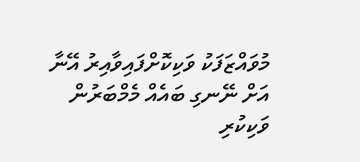މުވައްޒަފަކު ވަކިކޮށްފައިވާއިރު އޭނާ އަށް ނޭނގި ބައެއް މެމްބަރުން ވަކިކުރި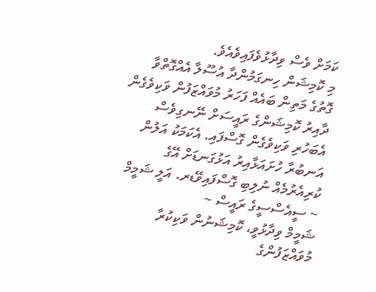ކަމަށް ވެސް ވިދާޅުވެފައިވެއެވެ.
މި ކޮމިޝަން ހިނގަމުންދާ އުސޫލާ އެއްގޮތްވާ ގޮތުގެ މަތިން ބައެއް ފަހަރު މުވައްޒަފުން ވަކިވެގެން ދާއިރު ކޮމިޝަންގެ ރައީސަށް ނޭނގިވެސް އެބަހުރި ވަކިވެގެން ގޮސްފައި. އެކަމަކު އަލުން އަނބުރާ ހުށައަޅާއިރު އަޅުގަނޑަށް އޭގެ ކުރިއެރުމެއް ނުލިބި ގޮސްފައިވޭޑރ. އަލީ ޝަމީމް ~ ސީއެސްސީގެ ރައީސް ~
ޝަމީމް ވިދާޅުވީ، ކޮމިޝަނުން ވަކިކުރާ މުވައްޒަފުންގެ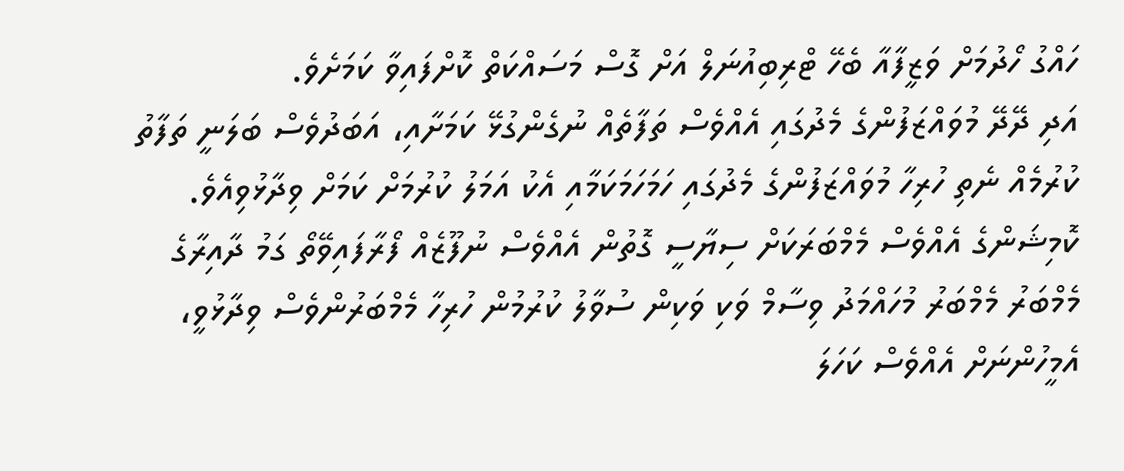ހައްގު ހޯދުމަށް ވަޒީފާއާ ބެހޭ ޓްރިބިއުނަލް އަށް ގޮސް މަސައްކަތް ކޮށްފައިވާ ކަމަށެވެ.
އަދި ދޭދޭ މުވައްޒަފުންގެ މެދުގައި އެއްވެސް ތަފާތެއް ނުގެންގުޅޭ ކަމަށާއި، އަބަދުވެސް ބަލަނީ ތަފާތު ކުރުމެއް ނެތި ހުރިހާ މުވައްޒަފުންގެ މެދުގައި ހަމަހަމަކަމާއި އެކު އަމަލު ކުރުމަށް ކަމަށް ވިދާޅުވިއެވެ.
ކޮމިޝަންގެ އެއްވެސް މެމްބަރަކަށް ސިޔާސީ ގޮތުން އެއްވެސް ނުފޫޒެއް ފޯރާފައިވޭތޯ ގަމު ދާއިރާގެ މެމްބަރު މެމްބަރު މުހައްމަދު ވިސާމް ވަކި ވަކިން ސުވާލު ކުރުމުން ހުރިހާ މެމްބަރުންވެސް ވިދާޅުވީ، އެމީހުންނަށް އެއްވެސް ކަހަލަ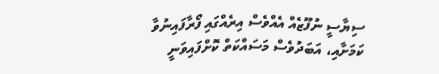ސިޔާސީ ނުފޫޒެއް އެއްވެސް އިރެއްގައި ފޯރާފައިނުވާ ކަމަށާއި، އަބަދުވެސް މަސައްކަތް ކޮށްފައިވަނީ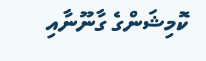ކޮމިޝަންގެ ގާނޫނާއި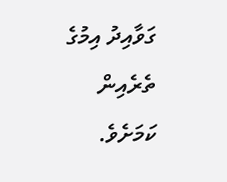ގަވާއިދު އިމުގެ ތެރެއިން ކަމަށެވެ.